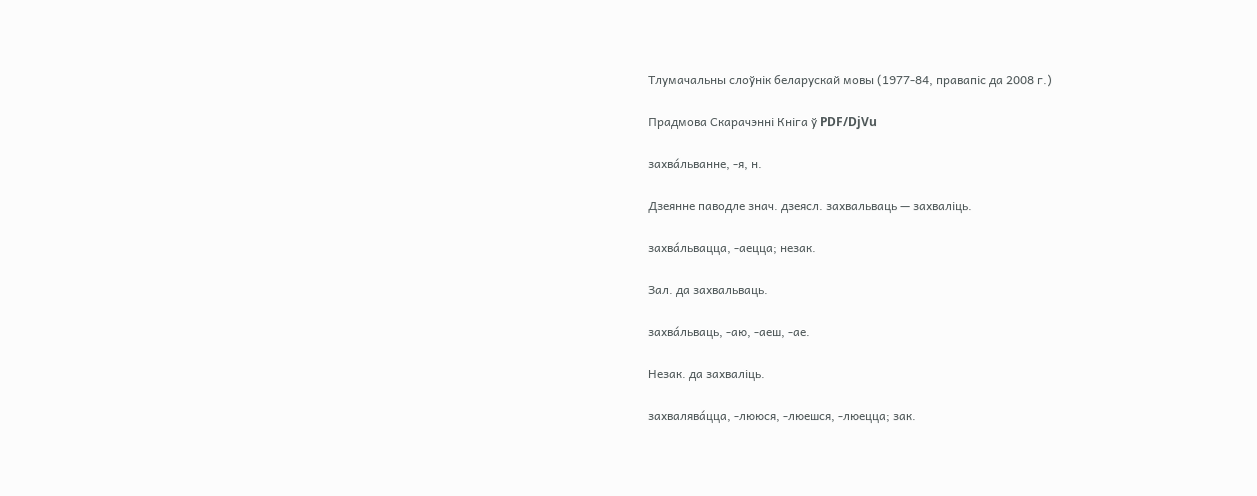Тлумачальны слоўнік беларускай мовы (1977-84, правапіс да 2008 г.)

Прадмова Скарачэнні Кніга ў PDF/DjVu

захва́льванне, ‑я, н.

Дзеянне паводле знач. дзеясл. захвальваць — захваліць.

захва́львацца, ‑аецца; незак.

Зал. да захвальваць.

захва́льваць, ‑аю, ‑аеш, ‑ае.

Незак. да захваліць.

захвалява́цца, ‑лююся, ‑люешся, ‑люецца; зак.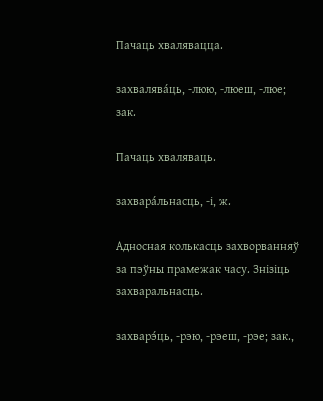Пачаць хвалявацца.

захвалява́ць, ‑люю, ‑люеш, ‑люе; зак.

Пачаць хваляваць.

захвара́льнасць, ‑і, ж.

Адносная колькасць захворванняў за пэўны прамежак часу. Знізіць захваральнасць.

захварэ́ць, ‑рэю, ‑рэеш, ‑рэе; зак.,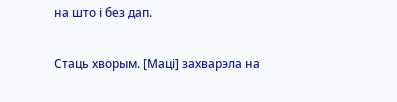на што і без дап.

Стаць хворым. [Маці] захварэла на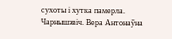сухоты і хутка памерла. Чарнышэвіч. Вера Антонаўна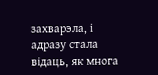захварэла, і адразу стала відаць, як многа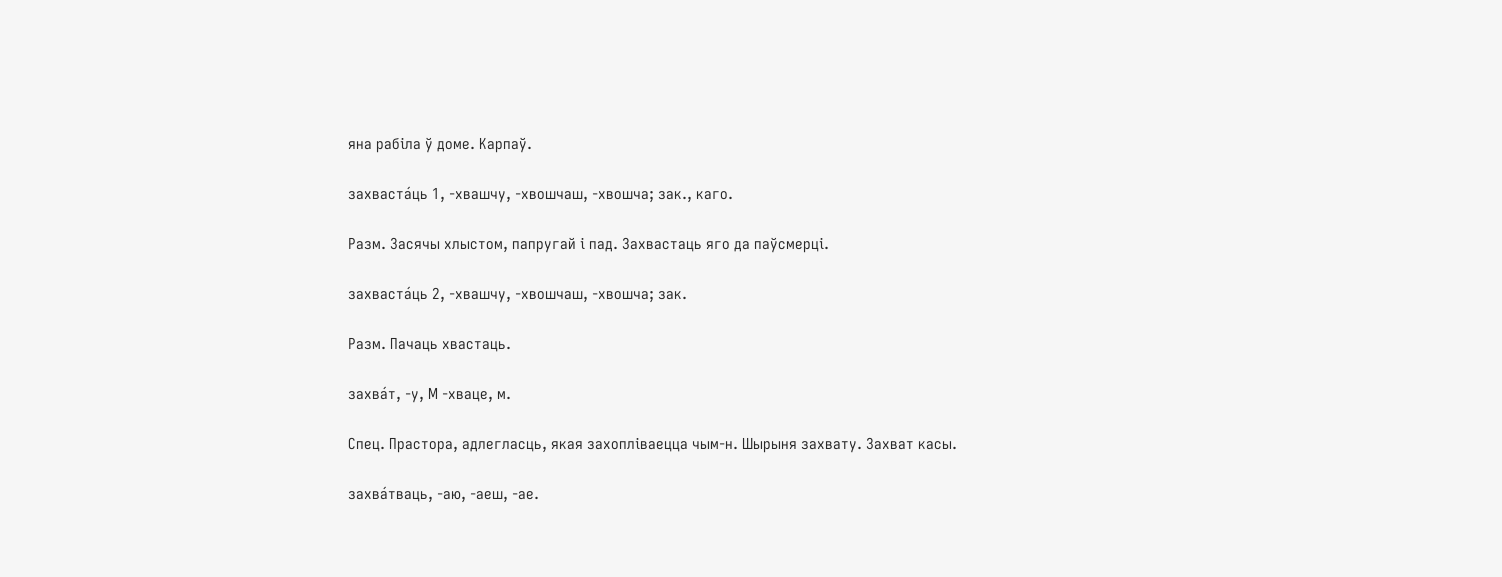яна рабіла ў доме. Карпаў.

захваста́ць 1, ‑хвашчу, ‑хвошчаш, ‑хвошча; зак., каго.

Разм. Засячы хлыстом, папругай і пад. Захвастаць яго да паўсмерці.

захваста́ць 2, ‑хвашчу, ‑хвошчаш, ‑хвошча; зак.

Разм. Пачаць хвастаць.

захва́т, ‑у, М ‑хваце, м.

Спец. Прастора, адлегласць, якая захопліваецца чым‑н. Шырыня захвату. Захват касы.

захва́тваць, ‑аю, ‑аеш, ‑ае.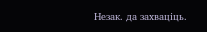Незак. да захваціць.